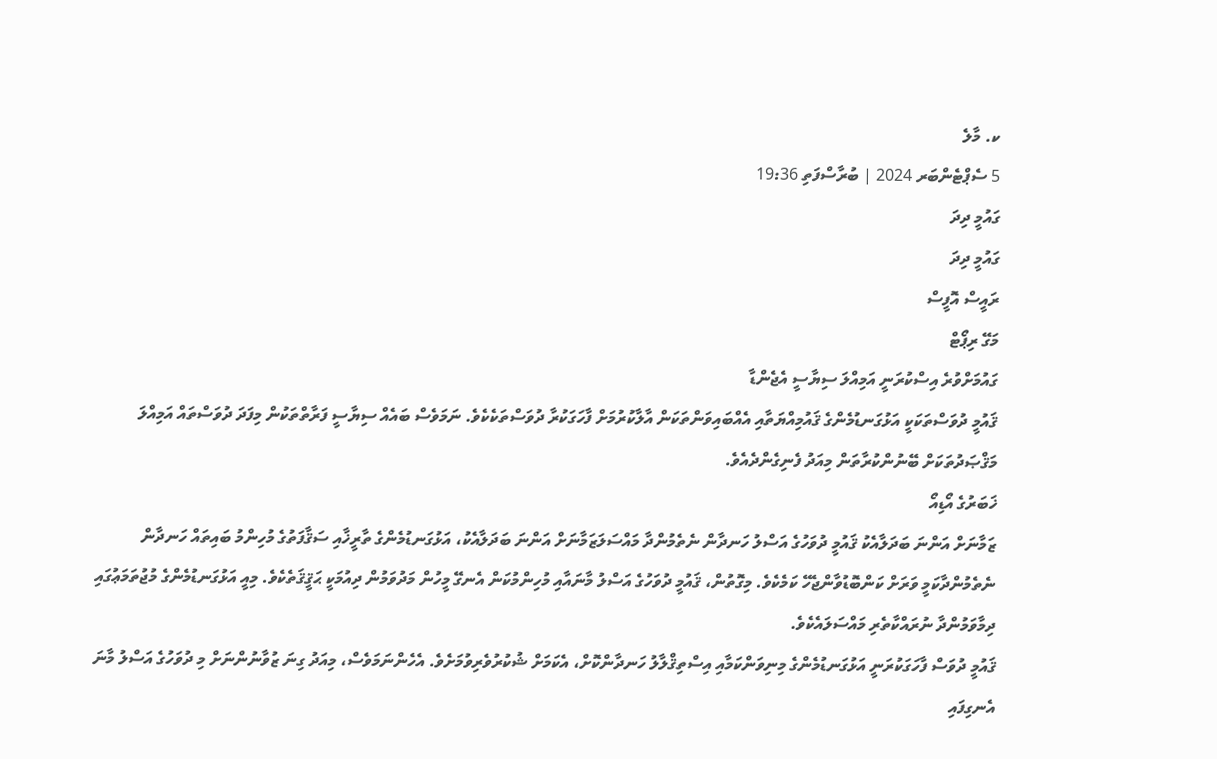ކ. މާލެ
5 ސެޕްޓެންބަރ 2024 | ބުރާސްފަތި 19:36
ގައުމީ ދިދަ
ގައުމީ ދިދަ
ރައީސް އޮފީސް
މަގޭ ރިޕޯޓް
ގައުމަށްވުރެ އިސްކުރަނީ އަމިއްލަ ސިޔާސީ އެޖެންޑާ
ޤައުމީ ދުވަސްތަކަކީ އަޅުގަނޑުމެންގެ ޤައުމިއްޔަތާއި އެއްބައިވަންތަކަން އާލާކުރުމަށް ފާހަގަކުރާ ދުވަސްތަކެކެވެ. ނަމަވެސް ބައެއް ސިޔާސީ ފަރާތްތަކުން މިފަދަ ދުވަސްތައް އަމިއްލަ މަޤްޞަދުތަކަށް ބޭނުންކުރާތަން މިއަދު ފެނިގެންދެއެވެ.
ޚަބަރުގެ އޯޑިއޯ
ޒަމާނަށް އަންނަ ބަދަލާއެކު ޤައުމީ ދުވަހުގެ އަސްލު ހަނދާން ނެތެމުންދާ މައްސަލަޒަމާނަށް އަންނަ ބަދަލާއެކު، އަޅުގަނޑުމެންގެ ތާރީޚާއި ސަޤާފަތުގެ މުހިންމު ބައިތައް ހަނދާން ނެތެމުންދާކަމީ ވަރަށް ކަންބޮޑުވާންޖެހޭ ކަމެކެވެ. މިގޮތުން، ޤައުމީ ދުވަހުގެ އަސްލު މާނައާއި މުހިންމުކަން އެނގޭ މީހުން މަދުވަމުން ދިއުމަކީ ޙަޤީޤަތެކެވެ. މިއީ އަޅުގަނޑުމެންގެ މުޖުތަމަޢުގައި ދިމާވަމުންދާ ނުރައްކާތެރި މައްސަލައެކެވެ.
ޤައުމީ ދުވަސް ފާހަގަކުރަނީ އަޅުގަނޑުމެންގެ މިނިވަންކަމާއި އިސްތިޤްލާލު ހަނދާންކޮށް، އެކަމަށް ޝުކުރުވެރިވުމަށެވެ. އެހެންނަމަވެސް، މިއަދު ގިނަ ޒުވާނުންނަށް މި ދުވަހުގެ އަސްލު މާނަ އެނގިފައި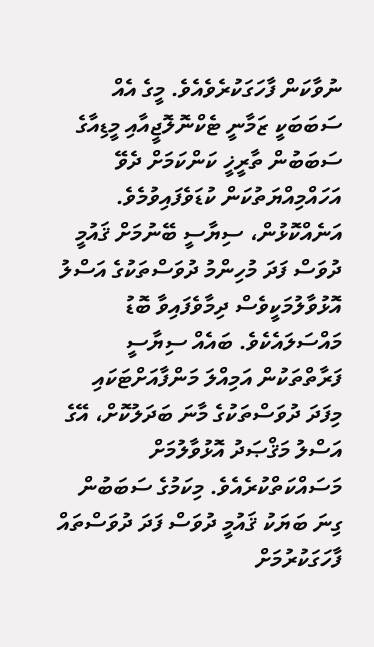ނުވާކަން ފާހަގަކުރެވެއެވެ. މީގެ އެއް ސަބަބަކީ ޒަމާނީ ޓެކްނޮލޮޖީއާއި މީޑިއާގެ ސަބަބުން ތާރީޚީ ކަންކަމަށް ދެވޭ އަހައްމިއްޔަތުކަން ކުޑަވެފައިވުމެވެ.
އަނެއްކޮޅުން، ސިޔާސީ ބޭނުމަށް ޤައުމީ ދުވަސް ފަދަ މުހިންމު ދުވަސްތަކުގެ އަސްލު އޮޅުވާލުމަކީވެސް ދިމާވެފައިވާ ބޮޑު މައްސަލައެކެވެ. ބައެއް ސިޔާސީ ފަރާތްތަކުން އަމިއްލަ މަންފާއަށްޓަކައި މިފަދަ ދުވަސްތަކުގެ މާނަ ބަދަލުކޮށް، އޭގެ އަސްލު މަޤްޞަދު އޮޅުވާލުމަށް މަސައްކަތްކުރެއެވެ. މިކަމުގެ ސަބަބުން ގިނަ ބަޔަކު ޤައުމީ ދުވަސް ފަދަ ދުވަސްތައް ފާހަގަކުރުމަށް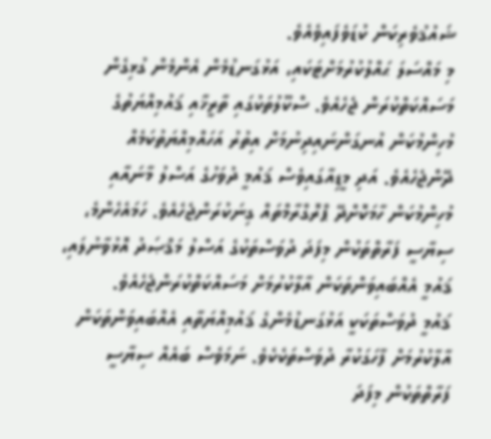ޝައުޤުވެރިކަން ކުޑަވެފައިވެއެވެ.
މި މައްސަލަ ޙައްލުކުރުމަށްޓަކައި، އަޅުގަނޑުމެން އެންމެން ގުޅިގެން މަސައްކަތްކުރަން ޖެހެއެވެ. ސްކޫލުތަކުގައި ތާރީޚާއި ޤައުމިއްޔަތުގެ މުހިންމުކަން އުނގަންނައިދިނުމަށް އިތުރު އަހައްމިއްޔަތުކަމެއް ދޭންޖެހެއެވެ. އަދި މީޑިއާގައިވެސް ޤައުމީ ދުވަހުގެ އަސްލު މާނައާއި މުހިންމުކަން ހާމަކޮށްދޭ ޕްރޮގްރާމްތައް ގިނަކުރަންޖެހެއެވެ. ހަމައެހެންމެ، ސިޔާސީ ފަރާތްތަކުން މިފަދަ ދުވަސްތަކުގެ އަސްލު މަޤްޞަދު އޮޅުވާނުލައި، ޤައުމީ އެއްބައިވަންތަކަން އާލާކުރުމަށް މަސައްކަތްކުރަންޖެހެއެވެ.
ޤައުމީ ދުވަސްތަކަކީ އަޅުގަނޑުމެންގެ ޤައުމިއްޔަތާއި އެއްބައިވަންތަކަން އާލާކުރުމަށް ފާހަގަކުރާ ދުވަސްތަކެކެވެ. ނަމަވެސް ބައެއް ސިޔާސީ ފަރާތްތަކުން މިފަދަ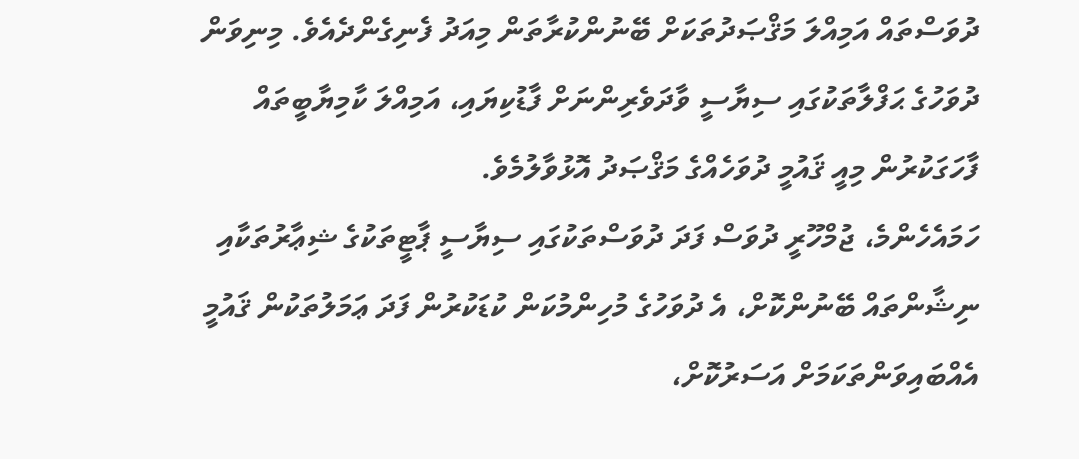ދުވަސްތައް އަމިއްލަ މަޤްޞަދުތަކަށް ބޭނުންކުރާތަން މިއަދު ފެނިގެންދެއެވެ. މިނިވަން ދުވަހުގެ ޙަފްލާތަކުގައި ސިޔާސީ ވާދަވެރިންނަށް ފާޑުކިޔައި، އަމިއްލަ ކާމިޔާބީތައް ފާހަގަކުރުން މިއީ ޤައުމީ ދުވަހެއްގެ މަޤްޞަދު އޮޅުވާލުމެވެ.
ހަމައެހެންމެ، ޖުމްހޫރީ ދުވަސް ފަދަ ދުވަސްތަކުގައި ސިޔާސީ ޕާޓީތަކުގެ ޝިޢާރުތަކާއި ނިޝާންތައް ބޭނުންކޮށް، އެ ދުވަހުގެ މުހިންމުކަން ކުޑަކުރުން ފަދަ ޢަމަލުތަކުން ޤައުމީ އެއްބައިވަންތަކަމަށް އަސަރުކޮށް،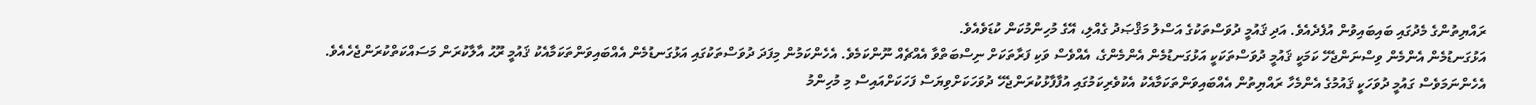ރައްޔިތުންގެ މެދުގައި ބައިބައިވުން އުފެދެއެވެ. އަދި ޤައުމީ ދުވަސްތަކުގެ އަސްލު މަޤްޞަދު ގެއްލި، އޭގެ މުހިންމުކަން ކުޑަވެއެވެ.
އަޅުގަނޑުމެން އެންމެން ވިސްނަންޖެހޭ ކަމަކީ ޤައުމީ ދުވަސްތަކަކީ އަޅުގަނޑުމެން އެންމެންގެ، އެއްވެސް ވަކި ފަރާތަކަށް ނިސްބަތްވާ އެއްޗެއް ނޫންކަމެވެ. އެހެންކަމުން މިފަދަ ދުވަސްތަކުގައި އަޅުގަނޑުމެން އެއްބައިވަންތަކަމާއެކު ޤައުމީ ރޫޙު އާލާކުރަން މަސައްކަތްކުރަންޖެހެއެވެ.
އެހެންނަމަވެސް ގައުމީ ދުވަހަކީ ޤައުމުގެ އެންމެހާ ރައްޔިތުން އެއްބައިވަންތަކަމާއެކު އެކުވެރިކަމުގައި އުފާފާޅުކުރަންޖެހޭ ދުވަހަކަށްވިޔަސް ފަހަކަށްއައިސް މި މުހިންމު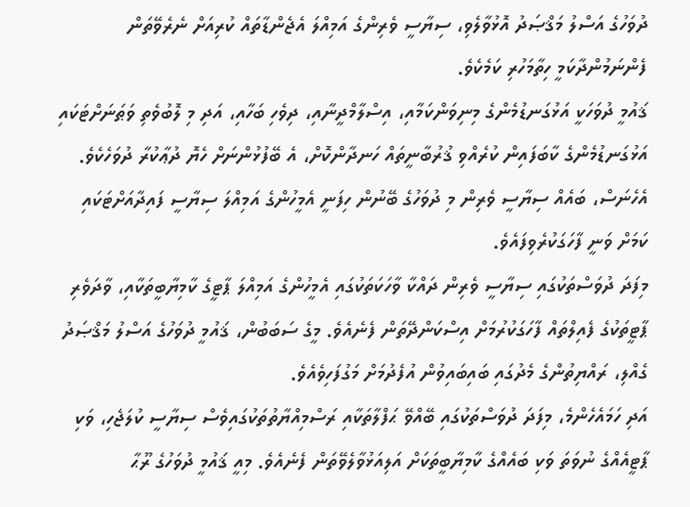ދުވަހުގެ އަސްލު މަޤްޞަދު އޮޅުވާލެވި، ސިޔާސީ ވެރިންގެ އަމިއްލަ އެޖެންޑާތައް ކުރިއަށް ނެރެވޭތަން ފެންނަމުންދާކަމީ ހިތާމަހުރި ކަމެކެވެ.
ޤައުމީ ދުވަހަކީ އަޅުގަނޑުމެންގެ މިނިވަންކަމާއި، އިސްލާމްދީނާއި، ދިވެހި ބަހާއި، އަދި މި ލޮބުވެތި ވަޠަނަށްޓަކައި އަޅުގަނޑުމެންގެ ކާބަފައިން ކުރެއްވި ޤުރުބާނީތައް ހަނދާންކޮށް، އެ ބޭފުޅުންނަށް ހެޔޮ ދުޢާކުރާ ދުވަހެކެވެ. އެހެނަސް، ބައެއް ސިޔާސީ ވެރިން މި ދުވަހުގެ ބޭނުން ހިފަނީ އެމީހުންގެ އަމިއްލަ ސިޔާސީ ފައިދާއަށްޓަކައި ކަމަށް ވަނީ ފާހަގަކުރެވިފައެވެ.
މިފަދަ ދުވަސްތަކުގައި ސިޔާސީ ވެރިން ދައްކާ ވާހަކަތަކުގައި އެމީހުންގެ އަމިއްލަ ޕާޓީގެ ކާމިޔާބީތަކާއި، ވާދަވެރި ޕާޓީތަކުގެ ފެއިލްތައް ފާހަގަކުރުމަށް އިސްކަންދޭތަން ފެނެއެވެ. މީގެ ސަބަބުން، ޤައުމީ ދުވަހުގެ އަސްލު މަޤްޞަދު ގެއްލި، ރައްޔިތުންގެ މެދުގައި ބައިބައިވުން އުފެދުމަށް މަގުފަހިވެއެވެ.
އަދި ހަމައެހެންމެ، މިފަދަ ދުވަސްތަކުގައި ބޭއްވޭ ޙަފްލާތަކާއި ރަސްމިއްޔާތުތަކުގައިވެސް ސިޔާސީ ކުލަޖެހި، ވަކި ޕާޓީއެއްގެ ނުވަތަ ވަކި ބައެއްގެ ކާމިޔާބީތަކަށް އަލިއަޅުވާލެވޭތަން ފެނެއެވެ. މިއީ ޤައުމީ ދުވަހުގެ ރޫޙާ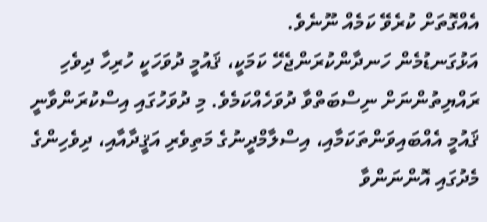އެއްގޮތަށް ކުރެވޭ ކަމެއް ނޫނެވެ.
އަޅުގަނޑުމެން ހަނދާންކުރަންޖެހޭ ކަމަކީ، ޤައުމީ ދުވަހަކީ ހުރިހާ ދިވެހި ރައްޔިތުންނަށް ނިސްބަތްވާ ދުވަހެއްކަމެވެ. މި ދުވަހުގައި އިސްކުރަންވާނީ ޤައުމީ އެއްބައިވަންތަކަމާއި، އިސްލާމްދީނުގެ މަތިވެރި އަޤީދާއާއި، ދިވެހިންގެ މެދުގައި އޮންނަންވާ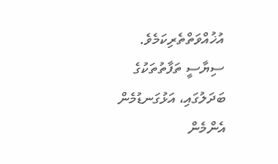އުޚުއްވަތްތެރިކަމެވެ. ސިޔާސީ ތަފާތުތަކުގެ ބަދަލުގައި، އަޅުގަނޑުމެން އެންމެން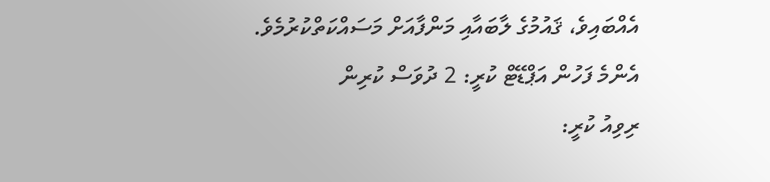އެއްބައިވެ، ޤައުމުގެ ލާބައާއި މަންފާއަށް މަސައްކަތްކުރުމެވެ.
އެންމެ ފަހުން އަޕްޑޭޓް ކުރީ: 2 ދުވަސް ކުރިން
ރިވިއު ކުރީ: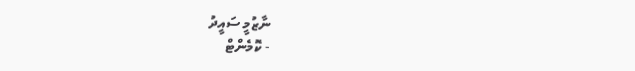ނާޒުމީ ސައީދު
- ކޮމެންޓް